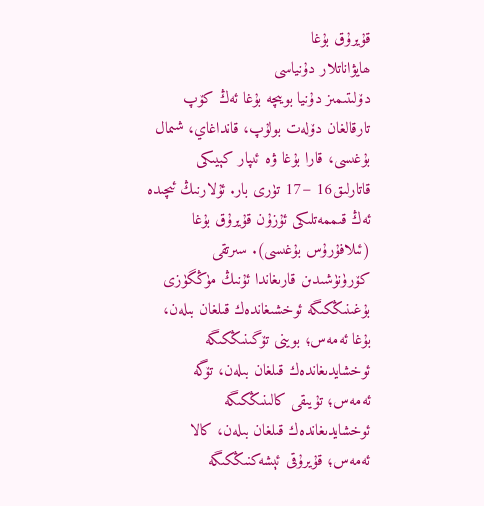قۇيرۇق بۇغا
ھايۋاناتلار دۇنياسى
دۆلىتىمىز دۇنيا بويىچە بۇغا ئەڭ كۆپ تارقالغان دۆلەت بولۇپ، قانداغاي، شىمال بۇغىسى، قارا بۇغا ۋە ئىپار كېيىكى قاتارلىق16 −17 تۈرى بار. ئۇلارنىڭ ئىچىدە ئەڭ قىممەتلىكى ئۇزۇن قۇيرۇق بۇغا (ئىلافۇرۇس بۇغىسى). سىرتقى كۆرۈنۈشىدىن قارىغاندا ئۇنىڭ مۈڭگۈزى بۇغىنىڭكىگە ئوخشىغاندەك قىلغان بىلەن، بۇغا ئەمەس؛ بوينى تۆگىنىڭكىگە ئوخشايدىغاندەك قىلغان بىلەن، تۆگە ئەمەس؛ تۇيىقى كالىنىڭكىگە ئوخشايدىغاندەك قىلغان بىلەن، كالا ئەمەس؛ قۇيرۇقى ئېشەكنىڭكىگە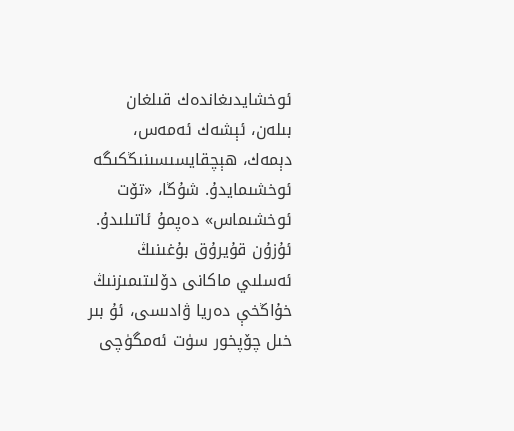ئوخشايدىغاندەك قىلغان بىلەن، ئېشەك ئەمەس، دېمەك، ھېچقايسىسىنىڭكىگە ئوخشىمايدۇ. شۇڭا، «تۆت ئوخشىماس» دەپمۇ ئاتىلىدۇ.
ئۇزۇن قۇيرۇق بۇغىنىڭ ئەسلىي ماكانى دۆلىتىمىزنىڭ خۇاڭخې دەريا ۋادىسى، ئۇ بىر خىل چۆپخور سۈت ئەمگۈچى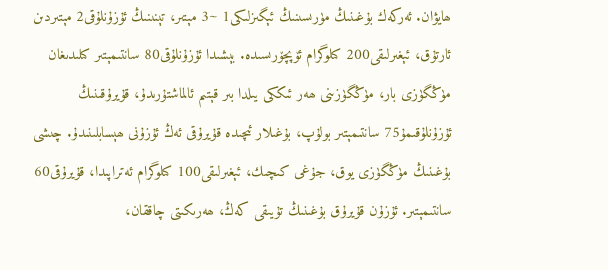ھايۋان. ئەركەك بۇغىنىڭ مۈرىسىنىڭ ئېگىزلىكى1 ~3 مېتىر، تېنىنىڭ ئۇزۇنلۇقى2 مېتىردىن ئارتۇق، ئېغىرلىقى200 كىلوگرام ئۆپچۆرىسىدە. بېشىدا ئۇزۇنلۇقى80 سانتىمېتىر كىلىدىغان مۈڭگۈزى بار، مۈڭگۈزىنى ھەر ئىككى يىلدا بىر قېتىم ئالماشتۇرىدۇ، قۇيرۇقىنىڭ ئۇزۇنلۇقىمۇ75 سانتىمېتىر بولۇپ، بۇغىلار ئىچىدە قۇيرۇقى ئەڭ ئۇزۇنى ھېسابلىنىدۇ. چىشى بۇغىنىڭ مۈڭگۈزى يوق، جۇغى كىچىك، ئېغىرلىقى100 كىلوگرام ئەتراپىدا، قۇيرۇقى60 سانتىمېتىر. ئۇزۇن قۇيرۇق بۇغىنىڭ تۇيىقى كەڭ، ھەرىكىتى چاققان،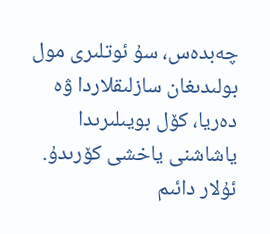چەبدەس، سۇ ئوتلىرى مول بولىدىغان سازلىقلاردا ۋە دەريا، كۆل بويىلىرىدا ياشاشنى ياخشى كۆرىدۇ. ئۇلار دائىم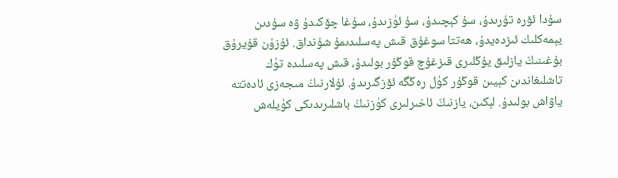سۇدا ئۆرە تۇرىدۇ، سۇ كېچىدۇ، سۇ ئۈزىدۇ، سۇغا چۆكىدۇ ۋە سۇدىن يېمەكلىك ئىزدەيدۇ، ھەتتا سوغۇق قىش پەسلىدىمۇ شۇنداق. ئۇزۇن قۇيرۇق بۇغىنىڭ يازلىق يۇڭلىرى قىزغۇچ قوڭۇر بولىدۇ، قىش پەسلىدە تۈك تاشلىغاندىن كېيىن قوڭۇر كۈل رەڭگە ئۆزگىرىدۇ. ئۇلارنىڭ مىجەزى ئادەتتە ياۋاش بولىدۇ. لېكىن، يازنىڭ ئاخىرلىرى كۈزنىڭ باشلىرىدىكى كۈيلەش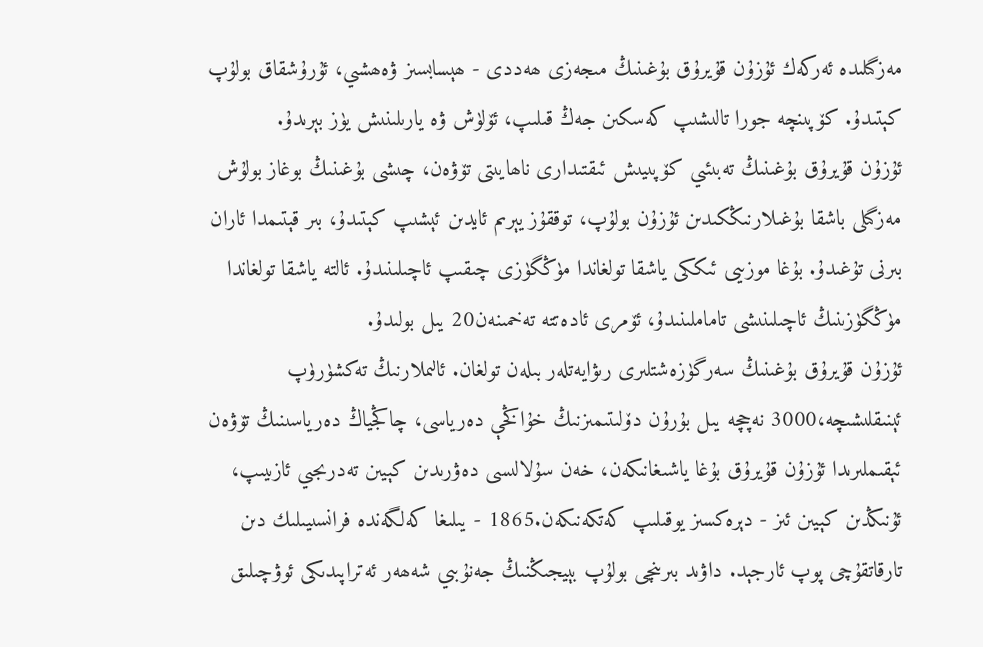مەزگىلىدە ئەركەك ئۇزۇن قۇيرۇق بۇغىنىڭ مىجەزى ھەددى - ھېسابسىز ۋەھشىي، ئۇرۇشقاق بولۇپ كېتىدۇ. كۆپىنچە جورا تالىشىپ كەسكىن جەڭ قىلىپ، ئۆلۈش ۋە يارىلىنىش يۈز بېرىدۇ.
ئۇزۇن قۇيرۇق بۇغىنىڭ تەبىئىي كۆپىيىش ئىقتىدارى ناھايىتى تۆۋەن، چىشى بۇغىنىڭ بوغاز بولۇش مەزگىلى باشقا بۇغىلارنىڭكىدىن ئۇزۇن بولۇپ، توققۇز يېرىم ئايدىن ئېشىپ كېتىدۇ، بىر قېتىمدا ئاران بىرنى تۇغىدۇ. بۇغا موزىيى ئىككى ياشقا تولغاندا مۈڭگۈزى چىقىپ ئاچىلىنىدۇ. ئالتە ياشقا تولغاندا مۈڭگۈزىنىڭ ئاچىلىنىشى تاماملىنىدۇ، ئۆمرى ئادەتتە تەخمىنەن20 يىل بولىدۇ.
ئۇزۇن قۇيرۇق بۇغىنىڭ سەرگۈزەشتلىرى رىۋايەتلەر بىلەن تولغان. ئالىملارنىڭ تەكشۈرۈپ ئېنىقلىشىچە،3000 نەچچە يىل بۇرۇن دۆلىتىمىزنىڭ خۇاڭخې دەرياسى، چاڭجياڭ دەرياسىنىڭ تۆۋەن ئېقىملىرىدا ئۇزۇن قۇيرۇق بۇغا ياشىغانىكەن، خەن سۇلالىسى دەۋرىدىن كېيىن تەدرىجىي ئازىيىپ، ئۇنىڭدىن كېيىن ئىز - دېرەكسىز يوقىلىپ كەتكەنىكەن.1865 - يىلىغا كەلگەندە فرانسىيىلىك دىن تارقاتقۇچى پوپ ئارجېد. داۋىد بىرىنچى بولۇپ بېيجىڭنىڭ جەنۇبىي شەھەر ئەتراپىدىكى ئوۋچىلىق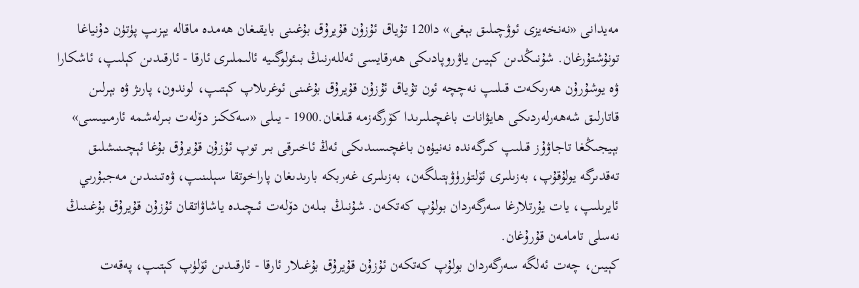مەيدانى «نەنخەيزى ئوۋچىلىق بېغى» دا120 تۇياق ئۇزۇن قۇيرۇق بۇغىنى بايقىغان ھەمدە ماقالە يېزىپ پۈتۈن دۇنياغا تونۇشتۇرغان. شۇنىڭدىن كېيىن ياۋروپادىكى ھەرقايسى ئەللەرنىڭ بىئولوگىيە ئالىملىرى ئارقا - ئارقىدىن كېلىپ، ئاشكارا ۋە يوشۇرۇن ھەرىكەت قىلىپ نەچچە ئون تۇياق ئۇزۇن قۇيرۇق بۇغىنى ئوغرىلاپ كېتىپ، لوندون، پارىژ ۋە بېرلىن قاتارلىق شەھەرلەردىكى ھايۋانات باغچىلىرىدا كۆرگەزمە قىلغان.1900 - يىلى «سەككىز دۆلەت بىرلەشمە ئارمىيىسى» بېيجىڭغا تاجاۋۇز قىلىپ كىرگەندە نەنيۈەن باغچىسىدىكى ئەڭ ئاخىرقى بىر توپ ئۇزۇن قۇيرۇق بۇغا ئېچىنىشلىق تەقدىرگە يولۇقۇپ، بەزىلىرى ئۆلتۈرۈۋېتىلگەن، بەزىلىرى غەربكە بارىدىغان پاراخوتقا سېلىنىپ، ۋەتىنىدىن مەجبۇرىي ئايرىلىپ، يات يۇرتلارغا سەرگەردان بولۇپ كەتكەن. شۇنىڭ بىلەن دۆلەت ئىچىدە ياشاۋاتقان ئۇزۇن قۇيرۇق بۇغىنىڭ نەسلى تامامەن قۇرۇغان.
كېيىن، چەت ئەلگە سەرگەردان بولۇپ كەتكەن ئۇزۇن قۇيرۇق بۇغىلار ئارقا - ئارقىدىن ئۆلۈپ كېتىپ، پەقەت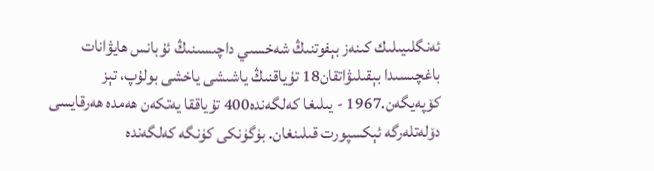ئەنگلىيىلىك كىنەز بېفوتنىڭ شەخسىي داچىسىنىڭ ئۇبانس ھايۋانات باغچىسىدا بېقىلىۋاتقان18 تۇياقنىڭ ياشىشى ياخشى بولۇپ، تېز كۆپەيگەن.1967 - يىلىغا كەلگەندە400 تۇياققا يەتكەن ھەمدە ھەرقايسى دۆلەتلەرگە ئېكسپورت قىلىنغان. بۈگۈنكى كۈنگە كەلگەندە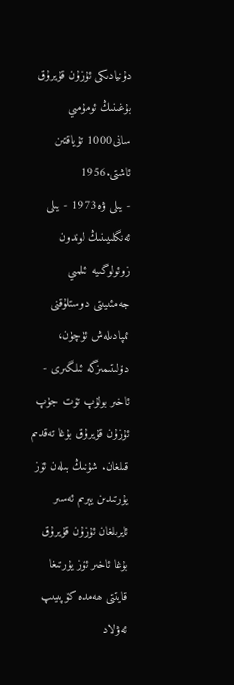دۇنيادىكى ئۇزۇن قۇيرۇق بۇغىنىڭ ئومۇمىي سانى1000 تۇياقتىن ئاشتى.1956
- يىلى ۋە1973 - يىلى ئەنگلىيىنىڭ لوندون زوئولوگىيە ئىلمىي جەمئىيىتى دوستلۇقنى ئىپادىلەش ئۈچۈن، دۆلىتىمىزگە ئىلگىرى - ئاخىر بولۇپ تۆت جۈپ ئۇزۇن قۇيرۇق بۇغا تەقدىم قىلغان. شۇنىڭ بىلەن ئۆز يۇرتىدىن يېرىم ئەسىر ئايرىلغان ئۇزۇن قۇيرۇق بۇغا ئاخىر ئۆز يۇرتىغا قايتتى ھەمدە كۆپىيىپ ئەۋلاد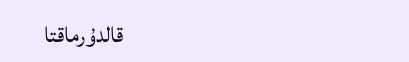قالدۇرماقتا